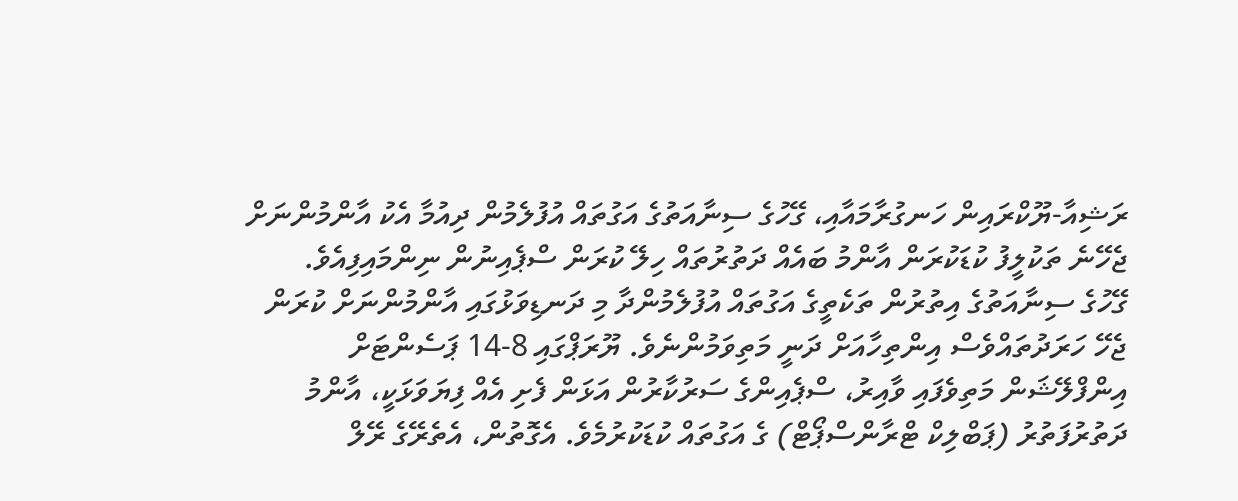ރަޝިއާ-ޔޫކްރައިން ހަނގުރާމައާއި، ގޭހުގެ ސިނާއަތުގެ އަގުތައް އުފުލެމުން ދިއުމާ އެކު އާންމުންނަށް ޖެހޭނެ ތަކުލީފު ކުޑަކުރަން އާންމު ބައެއް ދަތުރުތައް ހިލޭ ކުރަން ސްޕެއިނުން ނިންމައިފިއެވެ.
ގޭހުގެ ސިނާއަތުގެ އިތުރުން ތަކެތީގެ އަގުތައް އުފުލެމުންދާ މި ދަނޑިވަޅުގައި އާންމުންނަށް ކުރަން ޖެހޭ ހަރަދުތައްވެސް އިންތިހާއަށް ދަނީ މަތިވަމުންނެވެ. ޔޫރަޕްގައި 8-14 ޕަސެންޓަށް އިންފްލޭޝަން މަތިވެފައި ވާއިރު، ސްޕެއިންގެ ސަރުކާރުން އަޅަން ފެށި އެއް ފިޔަވަޅަކީ، އާންމު ދަތުރުފަތުރު (ޕަބްލިކް ޓްރާންސްޕޯޓް) ގެ އަގުތައް ކުޑަކުރުމެވެ. އެގޮތުން، އެތެރޭގެ ރޭލް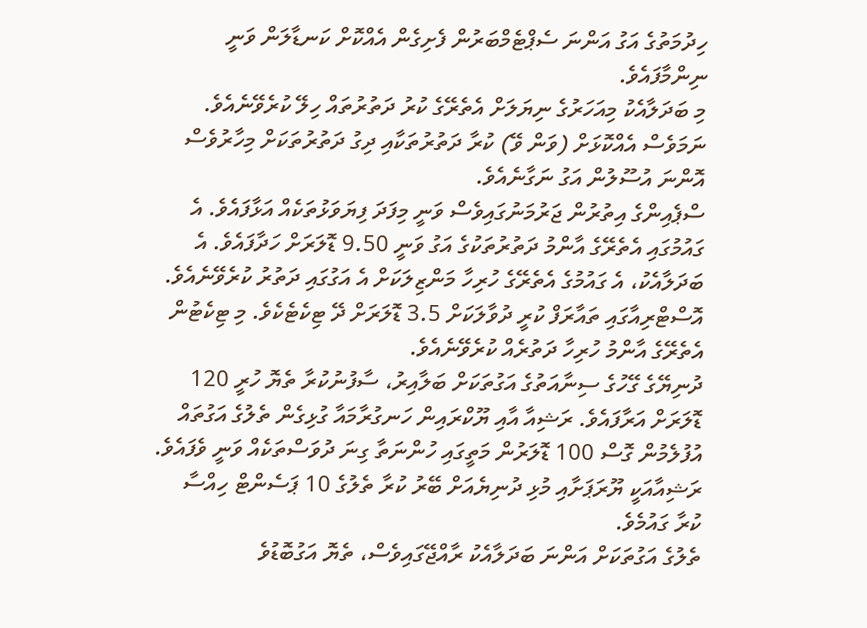ހިދުމަތުގެ އަގު އަންނަ ސެޕްޓެމްބަރުން ފެށިގެން އެއްކޮށް ކަނޑާލަން ވަނީ ނިންމާފައެވެ.
މި ބަދަލާއެކު މިއަހަރުގެ ނިޔަލަށް އެތެރޭގެ ކުރު ދަތުރުތައް ހިލޭ ކުރެވޭނެއެވެ. ނަމަވެސް އެއްކޮޅަށް (ވަން ވޭ) ކުރާ ދަތުރުތަކާއި ދިގު ދަތުރުތަކަށް މިހާރުވެސް އޮންނަ އުސޫލުން އަގު ނަގާނެއެވެ.
ސްޕެއިންގެ އިތުރުން ޖަރުމަނުގައިވެސް ވަނީ މިފަދަ ފިޔަވަޅުތަކެއް އަޅާފައެވެ. އެ ގައުމުގައި އެތެރޭގެ އާންމު ދަތުރުތަކުގެ އަގު ވަނީ 9.50 ޑޮލަރަށް ހަދާފައެވެ. އެ ބަދަލާއެކު، އެ ގައުމުގެ އެތެރޭގެ ހުރިހާ މަންޒިލަކަށް އެ އަގުގައި ދަތުރު ކުރެވޭނެއެވެ.
އޮސްޓްރިއާގައި ތައާރަފް ކުރީ ދުވާލަކަށް 3.5 ޑޮލަރަށް ދޭ ޓިކެޓެކެވެ. މި ޓިކެޓުން އެތެރޭގެ އާންމު ހުރިހާ ދަތުރެއް ކުރެވޭނެއެވެ.
ދުނިޔޭގެ ގޭހުގެ ސިނާއަތުގެ އަގުތަކަށް ބަލާއިރު، ސާފުނުކުރާ ތެޔޮ ހުރީ 120 ޑޮލަރަށް އަރާފައެވެ. ރަޝިއާ އާއި ޔޫކްރައިން ހަނގުރާމައާ ގުޅިގެން ތެލުގެ އަގުތައް އުފުލެމުން ގޮސް 100 ޑޮލަރުން މަތީގައި ހުންނަތާ ގިނަ ދުވަސްތަކެއް ވަނީ ވެފައެވެ. ރަޝިއާއަކީ ޔޫރަޕަށާއި މުޅި ދުނިޔެއަށް ބޭރު ކުރާ ތެލުގެ 10 ޕަސެންޓް ހިއްސާ ކުރާ ގައުމެވެ.
ތެލުގެ އަގުތަކަށް އަންނަ ބަދަލާއެކު ރާއްޖޭގައިވެސް، ތެޔޮ އަގުބޮޑުވެ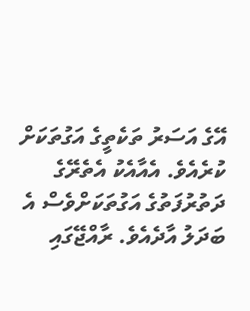އޭގެ އަސަރު ތަކެތީގެ އަގުތަކަށް ކުރެއެވެ. އެއާއެކު އެތެރޭގެ ދަތުރުފަތުގެ އަގުތަކަށްވެސް އެ ބަދަލު އާދެއެވެ. ރާއްޖޭގައި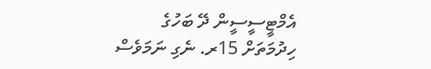އެމްޓީސީސީން ދޭ ބަހުގެ ހިދުމަތަށް 15ރ. ނެގި ނަމަވެސް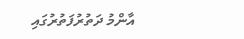އާންމު ދަތުރުފަތުރުގައި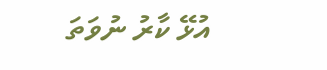އުޅޭ ކާރު ނުވަތަ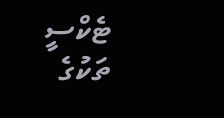ޓެކްސީ ތަކުގެ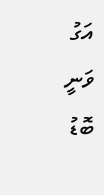އަގު ވަނީ ބޮޑު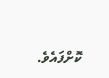ކޮށްފައެވެ.